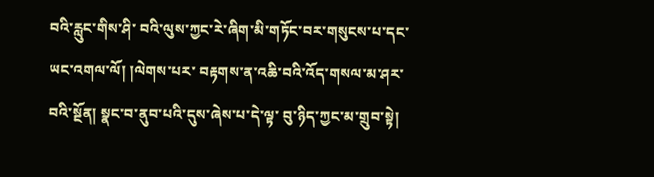བའི་རླུང་གིས་ཤི་ བའི་ལུས་ཀྱང་རེ་ཞིག་མི་གཏོང་བར་གསུངས་པ་དང་ཡང་འགལ་ལོ། །ལེགས་པར་ བརྟགས་ན་འཆི་བའི་འོད་གསལ་མ་ཤར་བའི་སྔོན། སྣང་བ་ནུབ་པའི་དུས་ཞེས་པ་དེ་ལྟ་ བུ་ཉིད་ཀྱང་མ་གྲུབ་སྟེ།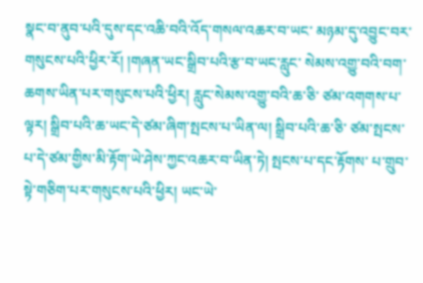སྣང་བ་ནུབ་པའི་དུས་དང་འཆི་བའི་འོད་གསལ་འཆར་བ་ཡང་ མཉམ་དུ་འབྱུང་བར་གསུངས་པའི་ཕྱིར་རོ། །གཞན་ཡང་སྒྲིབ་པའི་རྩ་བ་ཡང་རླུང་ སེམས་འགྱུ་བའི་བག་ཆགས་ཡིན་པར་གསུངས་པའི་ཕྱིར། རླུང་སེམས་འགྱུ་བའི་ཆ་ཅི་ ཙམ་འགགས་པ་ལྟར། སྒྲིབ་པའི་ཆ་ཡང་དེ་ཙམ་ཞིག་སྤངས་པ་ཡིན་ལ། སྒྲིབ་པའི་ཆ་ཅི་ ཙམ་སྤངས་པ་དེ་ཙམ་གྱིས་མི་རྟོག་ཡེ་ཤེས་ཀྱང་འཆར་བ་ཡིན་ཏེ། སྤངས་པ་དང་རྟོགས་ པ་གྲུབ་སྟེ་གཅིག་པར་གསུངས་པའི་ཕྱིར། ཡང་ཡེ་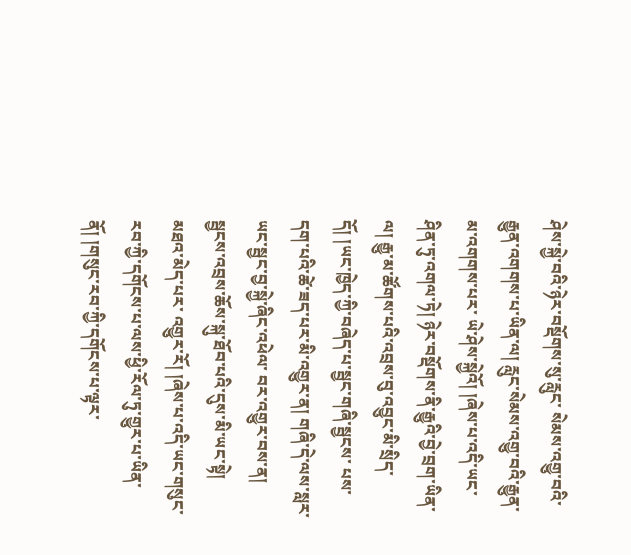ཤེས་སྐྱེ་བའི་ཉེར་བསྡོགས་སུ་རླུང་ སེམས་འགྱུ་བའི་རྒྱུན་འགགས་པ་ཡིན་ལ། རླུང་སེམས་འགྱུ་བའི་རྒྱུན་མ་འགགས་པར་ ཡེ་ཤེས་སྐྱེའོ། །ཞེས་པ་འདི་ཡང་ཤིན་ཏུ་འགལ་ཏེ། ཉེར་བསྡོགས་ནི་རྒྱུའི་བྱེ་བྲག་ཡིན་ལ། རྒྱུ་མ་ཚོགས་པའི་འབྲས་བུ་འབྱུང་མི་སྲིད་དོ། །ཡང་ཁྱེད་ཀྱི་བཞེད་པ་སྦྱང་གཞི་སྦྱངས་ པས་དག་པའི་ཚེ་ཟད་པར་མི་འགྱུར་ན། གཞི་དེ་ལས་སླར་ཡང་སྦྱང་བྱ་སྐྱེ་ཞིང་འཕེལ་ བར་འགྱུར་བས་ན། སྦྱངས་འབྲས་ཆོས་སྐུ་ཐོབ་པའི་དུས་མི་ཡང་སྟེ། མཐའ་མེད་པར་ འགྱུར་རོ། །ཞེས་པ་འདི་ཡང་གསུང་རབ་ཀྱི་དགོངས་པ་ལས་ཕྱི་རོལ་ཏུ་གྱུར་པ་ཡིན་ ནོ། །གསུང་རབ་ཀྱི་དགོངས་པ་ལྟར་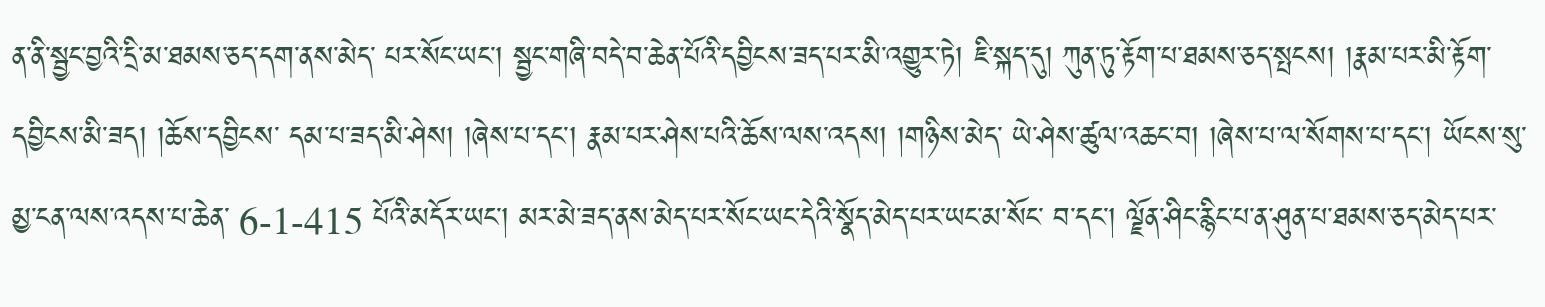ན་ནི་སྦྱང་བྱའི་དྲི་མ་ཐམས་ཅད་དག་ནས་མེད་ པར་སོང་ཡང་། སྦྱང་གཞི་བདེ་བ་ཆེན་པོའི་དབྱིངས་ཟད་པར་མི་འགྱུར་ཏེ། ཇི་སྐད་དུ། ཀུན་ཏུ་རྟོག་པ་ཐམས་ཅད་སྤངས། །རྣམ་པར་མི་རྟོག་དབྱིངས་མི་ཟད། །ཆོས་དབྱིངས་ དམ་པ་ཟད་མི་ཤེས། །ཞེས་པ་དང་། རྣམ་པར་ཤེས་པའི་ཆོས་ལས་འདས། །གཉིས་མེད་ ཡེ་ཤེས་ཚུལ་འཆང་བ། །ཞེས་པ་ལ་སོགས་པ་དང་། ཡོངས་སུ་མྱ་ངན་ལས་འདས་པ་ཆེན་ 6-1-415 པོའི་མདོར་ཡང་། མར་མེ་ཟད་ནས་མེད་པར་སོང་ཡང་དེའི་སྣོད་མེད་པར་ཡང་མ་སོང་ བ་དང་། ལྗོན་ཤིང་རྙིང་པ་ན་ཤུན་པ་ཐམས་ཅད་མེད་པར་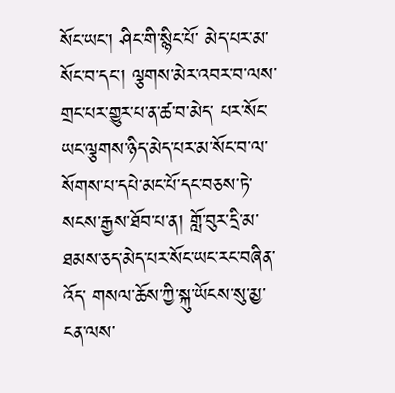སོང་ཡང་། ཤིང་གི་སྙིང་པོ་ མེད་པར་མ་སོང་བ་དང་། ལྕགས་མེར་འབར་བ་ལས་གྲང་པར་གྱུར་པ་ན་ཚ་བ་མེད་ པར་སོང་ཡང་ལྕགས་ཉིད་མེད་པར་མ་སོང་བ་ལ་སོགས་པ་དཔེ་མང་པོ་དང་བཅས་ཏེ་ སངས་རྒྱས་ཐོབ་པ་ན། གློ་བུར་དྲི་མ་ཐམས་ཅད་མེད་པར་སོང་ཡང་རང་བཞིན་འོད་ གསལ་ཆོས་ཀྱི་སྐུ་ཡོངས་སུ་མྱ་ངན་ལས་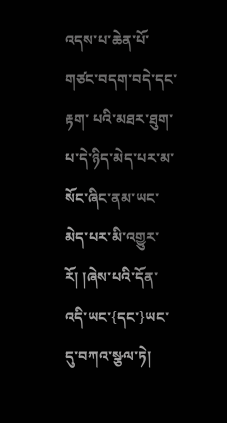འདས་པ་ཆེན་པོ་གཙང་བདག་བདེ་དང་རྟག་ པའི་མཐར་ཐུག་པ་དེ་ཉིད་མེད་པར་མ་སོང་ཞིང་ནམ་ཡང་མེད་པར་མི་འགྱུར་ རོ། །ཞེས་པའི་དོན་འདི་ཡང་{དང་}ཡང་དུ་བཀའ་སྩལ་ཏེ།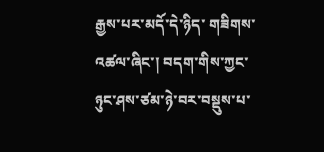རྒྱས་པར་མདོ་དེ་ཉིད་ གཟིགས་འཚལ་ཞིང་། བདག་གིས་ཀྱང་ཉུང་ཤས་ཙམ་ཉེ་བར་བསྡུས་པ་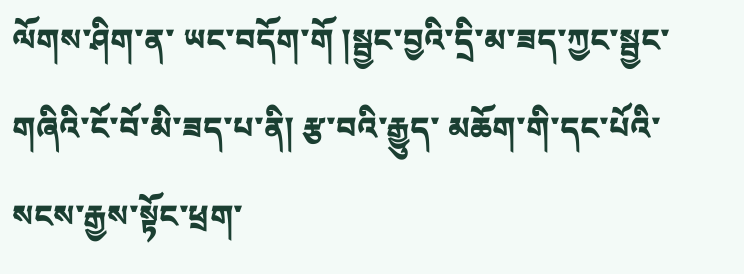ལོགས་ཤིག་ན་ ཡང་བདོག་གོ །སྦྱང་བྱའི་དྲི་མ་ཟད་ཀྱང་སྦྱང་གཞིའི་ངོ་བོ་མི་ཟད་པ་ནི། རྩ་བའི་རྒྱུད་ མཆོག་གི་དང་པོའི་སངས་རྒྱས་སྟོང་ཕྲག་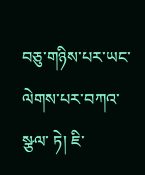བཅུ་གཉིས་པར་ཡང་ལེགས་པར་བཀའ་སྩལ་ ཏེ། ཇི་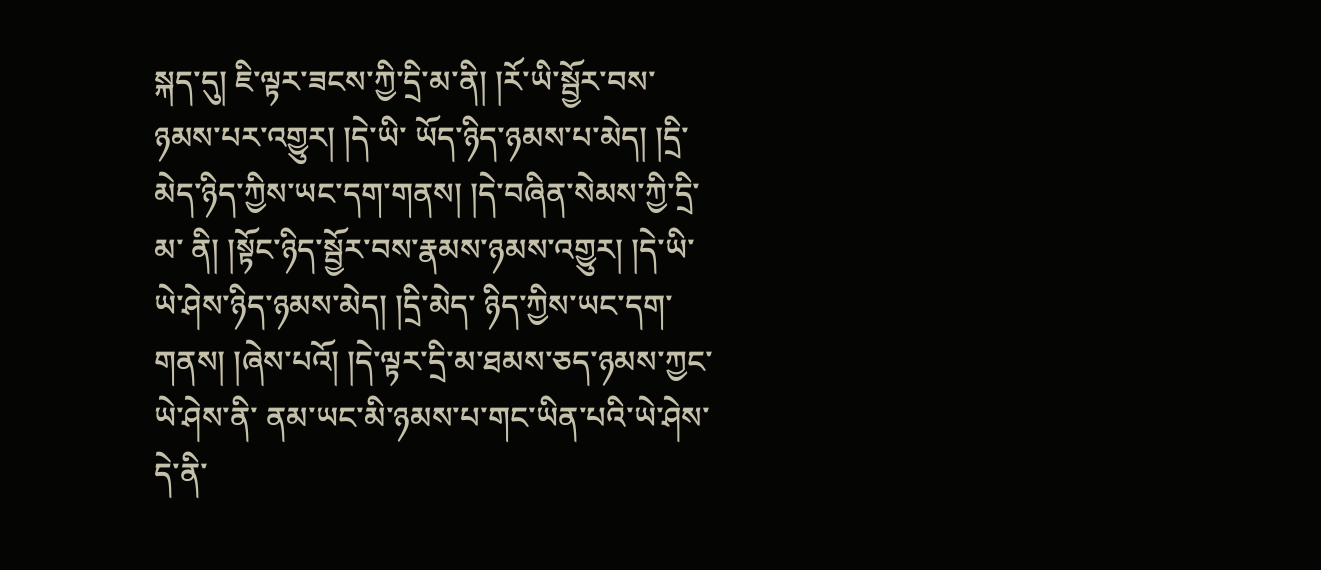སྐད་དུ། ཇི་ལྟར་ཟངས་ཀྱི་དྲི་མ་ནི། །རོ་ཡི་སྦྱོར་བས་ཉམས་པར་འགྱུར། །དེ་ཡི་ ཡོད་ཉིད་ཉམས་པ་མེད། །དྲི་མེད་ཉིད་ཀྱིས་ཡང་དག་གནས། །དེ་བཞིན་སེམས་ཀྱི་དྲི་མ་ ནི། །སྟོང་ཉིད་སྦྱོར་བས་རྣམས་ཉམས་འགྱུར། །དེ་ཡི་ཡེ་ཤེས་ཉིད་ཉམས་མེད། །དྲི་མེད་ ཉིད་ཀྱིས་ཡང་དག་གནས། །ཞེས་པའོ། །དེ་ལྟར་དྲི་མ་ཐམས་ཅད་ཉམས་ཀྱང་ཡེ་ཤེས་ནི་ ནམ་ཡང་མི་ཉམས་པ་གང་ཡིན་པའི་ཡེ་ཤེས་དེ་ནི་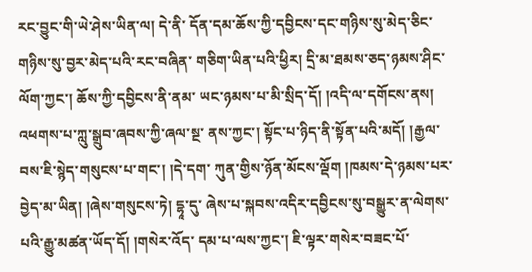རང་བྱུང་གི་ཡེ་ཤེས་ཡིན་ལ། དེ་ནི་ དོན་དམ་ཆོས་ཀྱི་དབྱིངས་དང་གཉིས་སུ་མེད་ཅིང་གཉིས་སུ་བྱར་མེད་པའི་རང་བཞིན་ གཅིག་ཡིན་པའི་ཕྱིར། དྲི་མ་ཐམས་ཅད་ཉམས་ཤིང་ལོག་ཀྱང་། ཆོས་ཀྱི་དབྱིངས་ནི་ནམ་ ཡང་ཉམས་པ་མི་སྲིད་དོ། །འདི་ལ་དགོངས་ནས། འཕགས་པ་ཀླུ་སྒྲུབ་ཞབས་ཀྱི་ཞལ་སྔ་ ནས་ཀྱང་། སྟོང་པ་ཉིད་ནི་སྟོན་པའི་མདོ། །རྒྱལ་བས་ཇི་སྙེད་གསུངས་པ་གང་། །དེ་དག་ ཀུན་གྱིས་ཉོན་མོངས་ལྡོག །ཁམས་དེ་ཉམས་པར་བྱེད་མ་ཡིན། །ཞེས་གསུངས་ཏེ། དྷཱ་དུ་ ཞེས་པ་སྐབས་འདིར་དབྱིངས་སུ་བསྒྱུར་ན་ལེགས་པའི་རྒྱུ་མཚན་ཡོད་དོ། །གསེར་འོད་ དམ་པ་ལས་ཀྱང་། ཇི་ལྟར་གསེར་བཟང་པོ་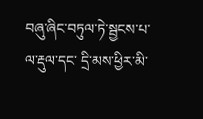བཞུ་ཞིང་བཏུལ་ཏེ་སྦྱངས་པ་ལ་རྡུལ་དང་ དྲི་མས་ཕྱིར་མི་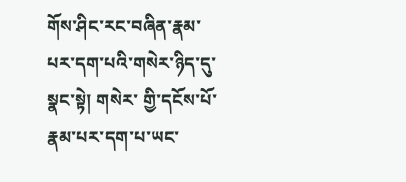གོས་ཤིང་རང་བཞིན་རྣམ་པར་དག་པའི་གསེར་ཉིད་དུ་སྣང་སྟེ། གསེར་ གྱི་དངོས་པོ་རྣམ་པར་དག་པ་ཡང་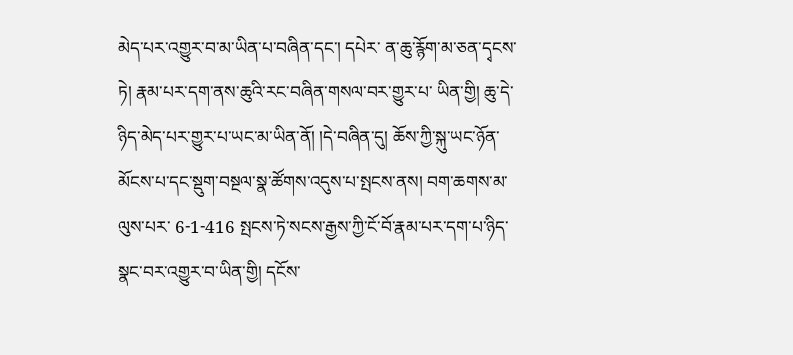མེད་པར་འགྱུར་བ་མ་ཡིན་པ་བཞིན་དང་། དཔེར་ ན་ཆུ་རྙོག་མ་ཅན་དྭངས་ཏེ། རྣམ་པར་དག་ནས་ཆུའི་རང་བཞིན་གསལ་བར་གྱུར་པ་ ཡིན་གྱི། ཆུ་དེ་ཉིད་མེད་པར་གྱུར་པ་ཡང་མ་ཡིན་ནོ། །དེ་བཞིན་དུ། ཆོས་ཀྱི་སྐུ་ཡང་ཉོན་ མོངས་པ་དང་སྡུག་བསྔལ་སྣ་ཚོགས་འདུས་པ་སྤངས་ནས། བག་ཆགས་མ་ལུས་པར་ 6-1-416 སྤངས་ཏེ་སངས་རྒྱས་ཀྱི་ངོ་བོ་རྣམ་པར་དག་པ་ཉིད་སྣང་བར་འགྱུར་བ་ཡིན་གྱི། དངོས་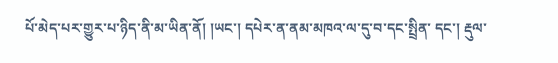པོ་མེད་པར་གྱུར་པ་ཉིད་ནི་མ་ཡིན་ནོ། །ཡང་། དཔེར་ན་ནམ་མཁའ་ལ་དུ་བ་དང་སྤྲིན་ དང་། རྡུལ་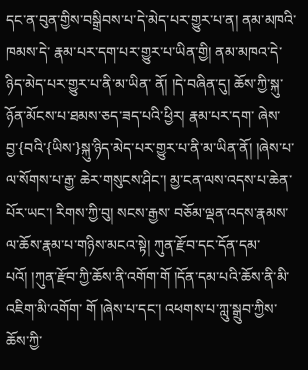དང་ན་བུན་གྱིས་བསྒྲིབས་པ་དེ་མེད་པར་གྱུར་པ་ན། ནམ་མཁའི་ཁམས་དེ་ རྣམ་པར་དག་པར་གྱུར་པ་ཡིན་གྱི། ནམ་མཁའ་དེ་ཉིད་མེད་པར་གྱུར་པ་ནི་མ་ཡིན་ ནོ། །དེ་བཞིན་དུ། ཆོས་ཀྱི་སྐུ་ཉོན་མོངས་པ་ཐམས་ཅད་ཟད་པའི་ཕྱིར། རྣམ་པར་དག་ ཞེས་བྱ་{བའི་{ཡིས་}སྐུ་ཉིད་མེད་པར་གྱུར་པ་ནི་མ་ཡིན་ནོ། །ཞེས་པ་ལ་སོགས་པ་རྒྱ་ ཆེར་གསུངས་ཤིང་། མྱ་ངན་ལས་འདས་པ་ཆེན་པོར་ཡང་། རིགས་ཀྱི་བུ། སངས་རྒྱས་ བཅོམ་ལྡན་འདས་རྣམས་ལ་ཆོས་རྣམ་པ་གཉིས་མངའ་སྟེ། ཀུན་རྫོབ་དང་དོན་དམ་ པའོ། །ཀུན་རྫོབ་ཀྱི་ཆོས་ནི་འགོག་གོ །དོན་དམ་པའི་ཆོས་ནི་མི་འཇིག་མི་འགོག་ གོ །ཞེས་པ་དང་། འཕགས་པ་ཀླུ་སྒྲུབ་ཀྱིས་ཆོས་ཀྱི་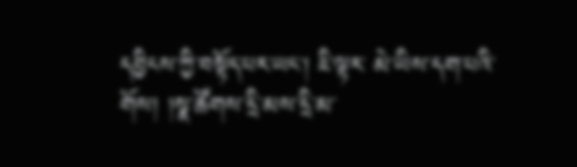དབྱིངས་ཀྱི་བསྟོད་པར་ཡང་། ཇི་ལྟར་ མེ་ཡིས་དག་པའི་གོས། །སྣ་ཚོགས་དྲི་མས་དྲི་མ་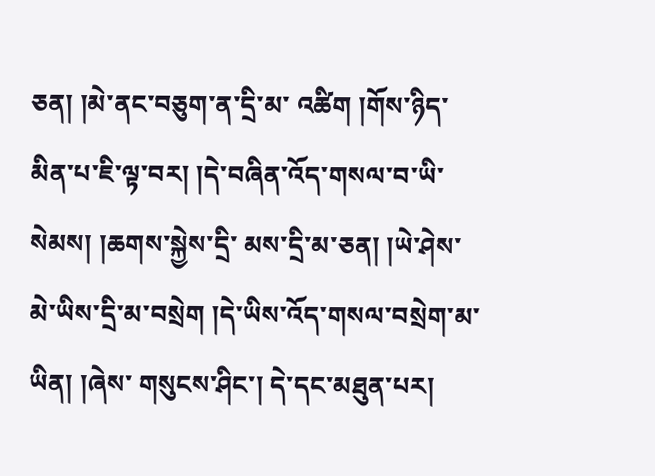ཅན། །མེ་ནང་བཅུག་ན་དྲི་མ་ འཚིག །གོས་ཉིད་མིན་པ་ཇི་ལྟ་བར། །དེ་བཞིན་འོད་གསལ་བ་ཡི་སེམས། །ཆགས་སྐྱེས་དྲི་ མས་དྲི་མ་ཅན། །ཡེ་ཤེས་མེ་ཡིས་དྲི་མ་བསྲེག །དེ་ཡིས་འོད་གསལ་བསྲེག་མ་ཡིན། །ཞེས་ གསུངས་ཤིང་། དེ་དང་མཐུན་པར།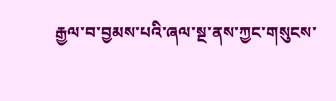རྒྱལ་བ་བྱམས་པའི་ཞལ་སྔ་ནས་ཀྱང་གསུངས་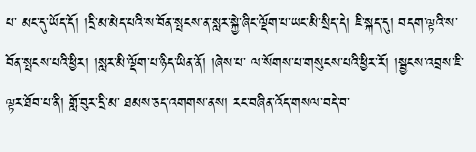པ་ མང་དུ་ཡོད་དོ། །དྲི་མ་མེད་པའི་ས་བོན་སྤངས་ན་སླར་སྐྱེ་ཞིང་ལྡོག་པ་ཡང་མི་སྲིད་དེ། ཇི་སྐད་དུ། བདག་ལྟའི་ས་བོན་སྤངས་པའི་ཕྱིར། །སླར་མི་ལྡོག་པ་ཉིད་ཡིན་ནོ། །ཞེས་པ་ ལ་སོགས་པ་གསུངས་པའི་ཕྱིར་རོ། །སྦྱངས་འབྲས་ཇི་ལྟར་ཐོབ་པ་ནི། གློ་བུར་དྲི་མ་ ཐམས་ཅད་འགགས་ནས། རང་བཞིན་འོད་གསལ་བདེ་བ་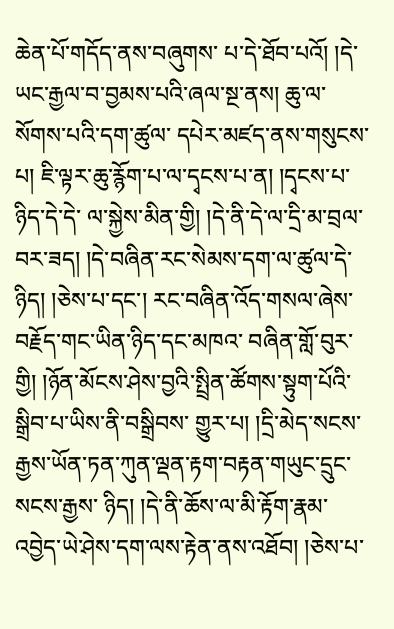ཆེན་པོ་གདོད་ནས་བཞུགས་ པ་དེ་ཐོབ་པའོ། །དེ་ཡང་རྒྱལ་བ་བྱམས་པའི་ཞལ་སྔ་ནས། ཆུ་ལ་སོགས་པའི་དག་ཚུལ་ དཔེར་མཛད་ནས་གསུངས་པ། ཇི་ལྟར་ཆུ་རྙོག་པ་ལ་དྭངས་པ་ན། །དྭངས་པ་ཉིད་དེ་དེ་ ལ་སྐྱེས་མིན་གྱི། །དེ་ནི་དེ་ལ་དྲི་མ་བྲལ་བར་ཟད། །དེ་བཞིན་རང་སེམས་དག་ལ་ཚུལ་དེ་ ཉིད། །ཅེས་པ་དང་། རང་བཞིན་འོད་གསལ་ཞེས་བརྗོད་གང་ཡིན་ཉིད་དང་མཁའ་ བཞིན་གློ་བུར་གྱི། །ཉོན་མོངས་ཤེས་བྱའི་སྤྲིན་ཚོགས་སྟུག་པོའི་སྒྲིབ་པ་ཡིས་ནི་བསྒྲིབས་ གྱུར་པ། །དྲི་མེད་སངས་རྒྱས་ཡོན་ཏན་ཀུན་ལྡན་རྟག་བརྟན་གཡུང་དྲུང་སངས་རྒྱས་ ཉིད། །དེ་ནི་ཆོས་ལ་མི་རྟོག་རྣམ་འབྱེད་ཡེ་ཤེས་དག་ལས་རྟེན་ནས་འཐོབ། །ཅེས་པ་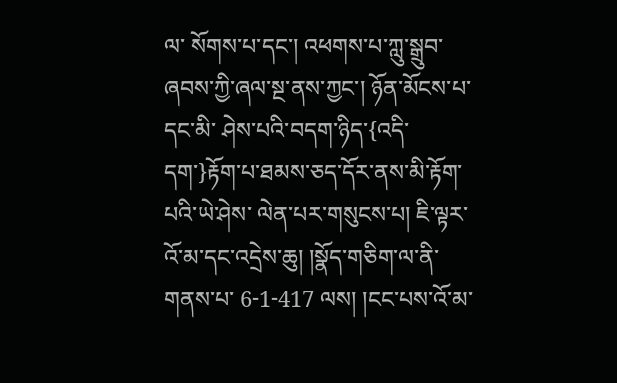ལ་ སོགས་པ་དང་། འཕགས་པ་ཀླུ་སྒྲུབ་ཞབས་ཀྱི་ཞལ་སྔ་ནས་ཀྱང་། ཉོན་མོངས་པ་དང་མི་ ཤེས་པའི་བདག་ཉིད་{འདི་དག་}རྟོག་པ་ཐམས་ཅད་དོར་ནས་མི་རྟོག་པའི་ཡེ་ཤེས་ ལེན་པར་གསུངས་པ། ཇི་ལྟར་འོ་མ་དང་འདྲེས་ཆུ། །སྣོད་གཅིག་ལ་ནི་གནས་པ་ 6-1-417 ལས། །ངང་པས་འོ་མ་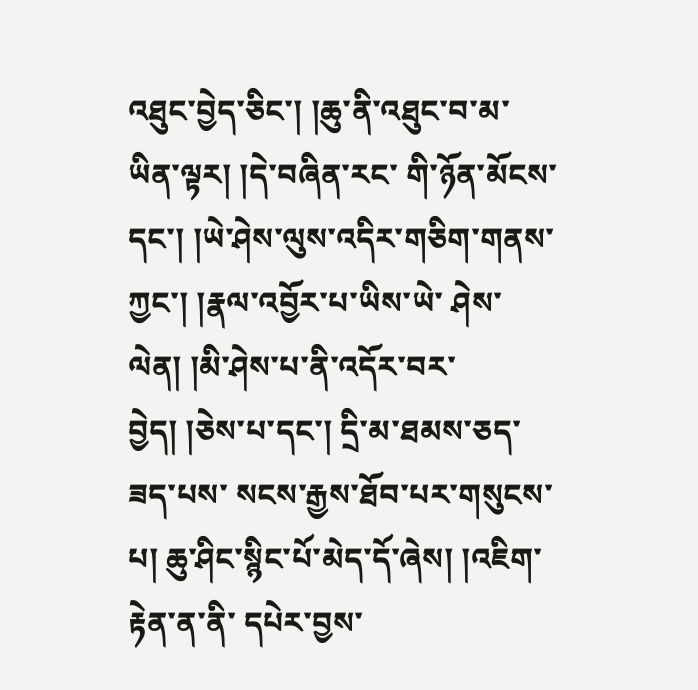འཐུང་བྱེད་ཅིང་། །ཆུ་ནི་འཐུང་བ་མ་ཡིན་ལྟར། །དེ་བཞིན་རང་ གི་ཉོན་མོངས་དང་། །ཡེ་ཤེས་ལུས་འདིར་གཅིག་གནས་ཀྱང་། །རྣལ་འབྱོར་པ་ཡིས་ཡེ་ ཤེས་ལེན། །མི་ཤེས་པ་ནི་འདོར་བར་བྱེད། །ཅེས་པ་དང་། དྲི་མ་ཐམས་ཅད་ཟད་པས་ སངས་རྒྱས་ཐོབ་པར་གསུངས་པ། ཆུ་ཤིང་སྙིང་པོ་མེད་དོ་ཞེས། །འཇིག་རྟེན་ན་ནི་ དཔེར་བྱས་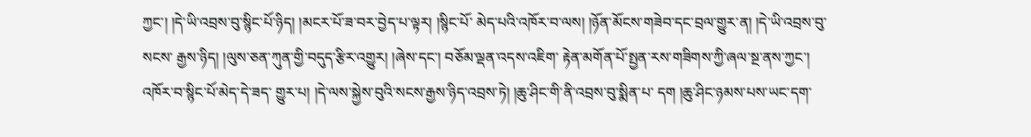ཀྱང་། །དེ་ཡི་འབྲས་བུ་སྙིང་པོ་ཉིད། །མངར་པོ་ཟ་བར་བྱེད་པ་ལྟར། །སྙིང་པོ་ མེད་པའི་འཁོར་བ་ལས། །ཉོན་མོངས་གཟེབ་དང་བྲལ་གྱུར་ན། །དེ་ཡི་འབྲས་བུ་སངས་ རྒྱས་ཉིད། །ལུས་ཅན་ཀུན་གྱི་བདུད་རྩིར་འགྱུར། །ཞེས་དང་། བཅོམ་ལྡན་འདས་འཇིག་ རྟེན་མགོན་པོ་སྤྱན་རས་གཟིགས་ཀྱི་ཞལ་སྔ་ནས་ཀྱང་། འཁོར་བ་སྙིང་པོ་མེད་དེ་ཟད་ གྱུར་པ། །དེ་ལས་སྐྱེས་བུའི་སངས་རྒྱས་ཉིད་འབྲས་ཏེ། །ཆུ་ཤིང་གི་ནི་འབྲས་བུ་སྨིན་པ་ དག །ཆུ་ཤིང་ཉམས་པས་ཡང་དག་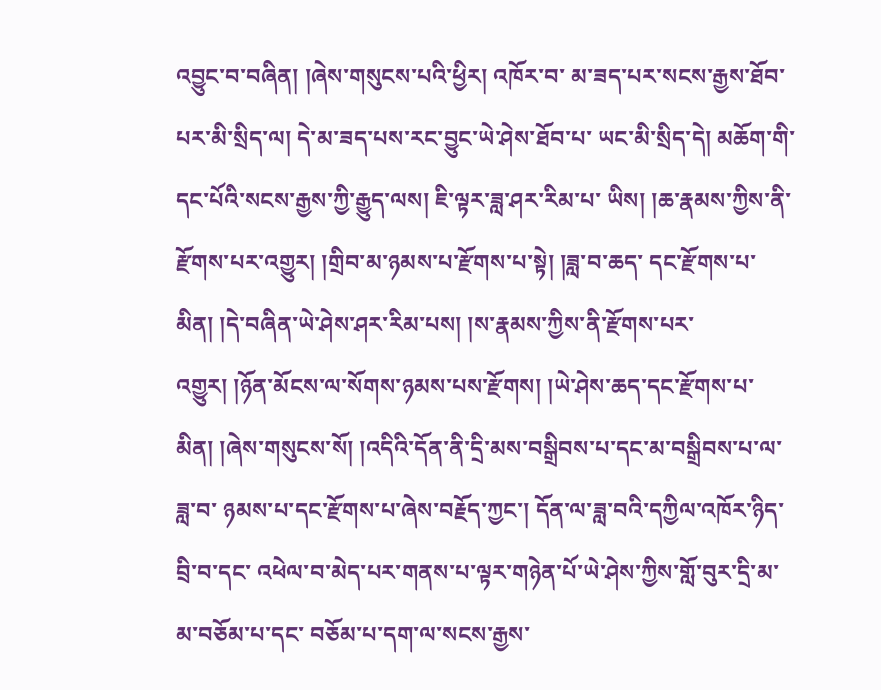འབྱུང་བ་བཞིན། །ཞེས་གསུངས་པའི་ཕྱིར། འཁོར་བ་ མ་ཟད་པར་སངས་རྒྱས་ཐོབ་པར་མི་སྲིད་ལ། དེ་མ་ཟད་པས་རང་བྱུང་ཡེ་ཤེས་ཐོབ་པ་ ཡང་མི་སྲིད་དེ། མཆོག་གི་དང་པོའི་སངས་རྒྱས་ཀྱི་རྒྱུད་ལས། ཇི་ལྟར་ཟླ་ཤར་རིམ་པ་ ཡིས། །ཆ་རྣམས་ཀྱིས་ནི་རྫོགས་པར་འགྱུར། །གྲིབ་མ་ཉམས་པ་རྫོགས་པ་སྟེ། །ཟླ་བ་ཆད་ དང་རྫོགས་པ་མིན། །དེ་བཞིན་ཡེ་ཤེས་ཤར་རིམ་པས། །ས་རྣམས་ཀྱིས་ནི་རྫོགས་པར་ འགྱུར། །ཉོན་མོངས་ལ་སོགས་ཉམས་པས་རྫོགས། །ཡེ་ཤེས་ཆད་དང་རྫོགས་པ་ མིན། །ཞེས་གསུངས་སོ། །འདིའི་དོན་ནི་དྲི་མས་བསྒྲིབས་པ་དང་མ་བསྒྲིབས་པ་ལ་ཟླ་བ་ ཉམས་པ་དང་རྫོགས་པ་ཞེས་བརྗོད་ཀྱང་། དོན་ལ་ཟླ་བའི་དཀྱིལ་འཁོར་ཉིད་བྲི་བ་དང་ འཕེལ་བ་མེད་པར་གནས་པ་ལྟར་གཉེན་པོ་ཡེ་ཤེས་ཀྱིས་གློ་བུར་དྲི་མ་མ་བཅོམ་པ་དང་ བཅོམ་པ་དག་ལ་སངས་རྒྱས་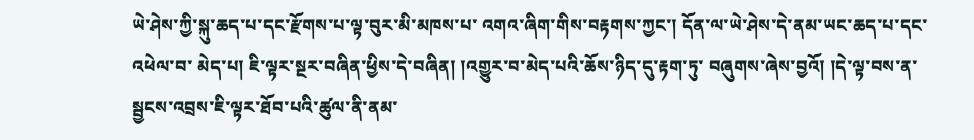ཡེ་ཤེས་ཀྱི་སྐུ་ཆད་པ་དང་རྫོགས་པ་ལྟ་བུར་མི་མཁས་པ་ འགའ་ཞིག་གིས་བརྟགས་ཀྱང་། དོན་ལ་ཡེ་ཤེས་དེ་ནམ་ཡང་ཆད་པ་དང་འཕེལ་བ་ མེད་པ། ཇི་ལྟར་སྔར་བཞིན་ཕྱིས་དེ་བཞིན། །འགྱུར་བ་མེད་པའི་ཆོས་ཉིད་དུ་རྟག་ཏུ་ བཞུགས་ཞེས་བྱའོ། །དེ་ལྟ་བས་ན་སྦྱངས་འབྲས་ཇི་ལྟར་ཐོབ་པའི་ཚུལ་ནི་ནམ་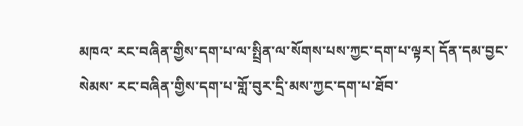མཁའ་ རང་བཞིན་གྱིས་དག་པ་ལ་སྤྲིན་ལ་སོགས་པས་ཀྱང་དག་པ་ལྟར། དོན་དམ་བྱང་སེམས་ རང་བཞིན་གྱིས་དག་པ་གློ་བུར་དྲི་མས་ཀྱང་དག་པ་ཐོབ་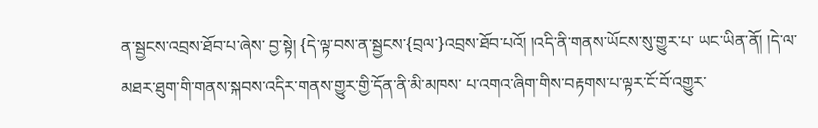ན་སྦྱངས་འབྲས་ཐོབ་པ་ཞེས་ བྱ་སྟེ། {དེ་ལྟ་བས་ན་སྦྱངས་{བྲལ་}འབྲས་ཐོབ་པའོ། །འདི་ནི་གནས་ཡོངས་སུ་གྱུར་པ་ ཡང་ཡིན་ནོ། །དེ་ལ་མཐར་ཐུག་གི་གནས་སྐབས་འདིར་གནས་གྱུར་གྱི་དོན་ནི་མི་མཁས་ པ་འགའ་ཞིག་གིས་བརྟགས་པ་ལྟར་ངོ་བོ་འགྱུར་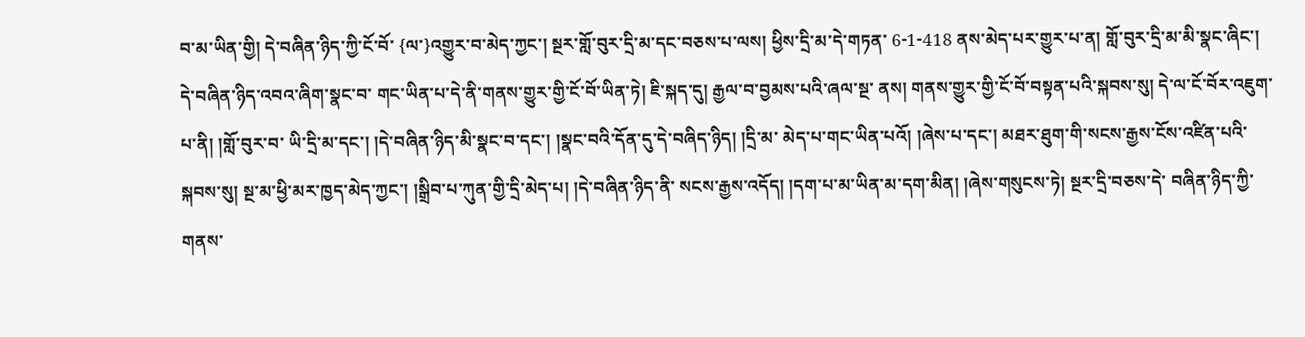བ་མ་ཡིན་གྱི། དེ་བཞིན་ཉིད་ཀྱི་ངོ་བོ་ {ལ་}འགྱུར་བ་མེད་ཀྱང་། སྔར་གློ་བུར་དྲི་མ་དང་བཅས་པ་ལས། ཕྱིས་དྲི་མ་དེ་གཏན་ 6-1-418 ནས་མེད་པར་གྱུར་པ་ན། གློ་བུར་དྲི་མ་མི་སྣང་ཞིང་། དེ་བཞིན་ཉིད་འབའ་ཞིག་སྣང་བ་ གང་ཡིན་པ་དེ་ནི་གནས་གྱུར་གྱི་ངོ་བོ་ཡིན་ཏེ། ཇི་སྐད་དུ། རྒྱལ་བ་བྱམས་པའི་ཞལ་སྔ་ ནས། གནས་གྱུར་གྱི་ངོ་བོ་བསྟན་པའི་སྐབས་སུ། དེ་ལ་ངོ་བོར་འཇུག་པ་ནི། །གློ་བུར་བ་ ཡི་དྲི་མ་དང་། །དེ་བཞིན་ཉིད་མི་སྣང་བ་དང་། །སྣང་བའི་དོན་དུ་དེ་བཞིད་ཉིད། །དྲི་མ་ མེད་པ་གང་ཡིན་པའོ། །ཞེས་པ་དང་། མཐར་ཐུག་གི་སངས་རྒྱས་ངོས་འཛིན་པའི་ སྐབས་སུ། སྔ་མ་ཕྱི་མར་ཁྱད་མེད་ཀྱང་། །སྒྲིབ་པ་ཀུན་གྱི་དྲི་མེད་པ། །དེ་བཞིན་ཉིད་ནི་ སངས་རྒྱས་འདོད། །དག་པ་མ་ཡིན་མ་དག་མིན། །ཞེས་གསུངས་ཏེ། སྔར་དྲི་བཅས་དེ་ བཞིན་ཉིད་ཀྱི་གནས་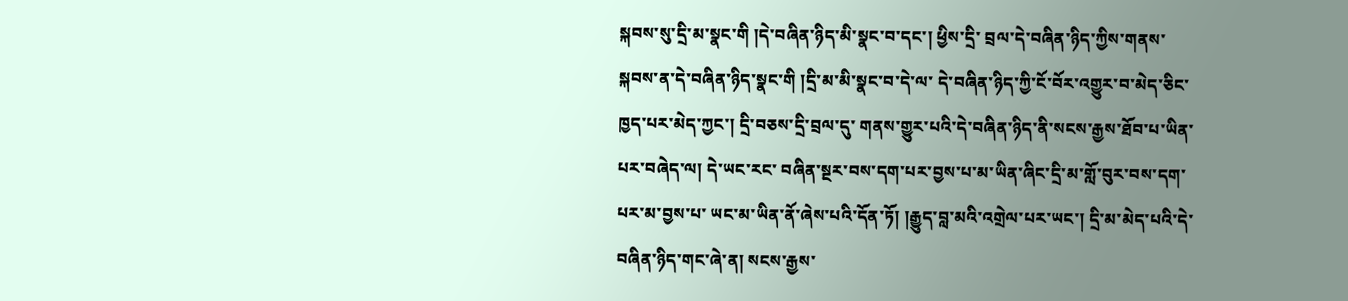སྐབས་སུ་དྲི་མ་སྣང་གི །དེ་བཞིན་ཉིད་མི་སྣང་བ་དང་། ཕྱིས་དྲི་ བྲལ་དེ་བཞིན་ཉིད་ཀྱིས་གནས་སྐབས་ན་དེ་བཞིན་ཉིད་སྣང་གི །དྲི་མ་མི་སྣང་བ་དེ་ལ་ དེ་བཞིན་ཉིད་ཀྱི་ངོ་བོར་འགྱུར་བ་མེད་ཅིང་ཁྱད་པར་མེད་ཀྱང་། དྲི་བཅས་དྲི་བྲལ་དུ་ གནས་གྱུར་པའི་དེ་བཞིན་ཉིད་ནི་སངས་རྒྱས་ཐོབ་པ་ཡིན་པར་བཞེད་ལ། དེ་ཡང་རང་ བཞིན་སྔར་བས་དག་པར་བྱས་པ་མ་ཡིན་ཞིང་དྲི་མ་གློ་བུར་བས་དག་པར་མ་བྱས་པ་ ཡང་མ་ཡིན་ནོ་ཞེས་པའི་དོན་ཏོ། །རྒྱུད་བླ་མའི་འགྲེལ་པར་ཡང་། དྲི་མ་མེད་པའི་དེ་ བཞིན་ཉིད་གང་ཞེ་ན། སངས་རྒྱས་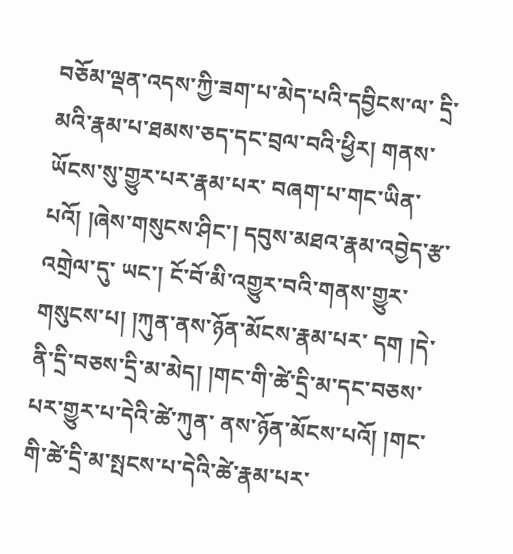བཅོམ་ལྡན་འདས་ཀྱི་ཟག་པ་མེད་པའི་དབྱིངས་ལ་ དྲི་མའི་རྣམ་པ་ཐམས་ཅད་དང་བྲལ་བའི་ཕྱིར། གནས་ཡོངས་སུ་གྱུར་པར་རྣམ་པར་ བཞག་པ་གང་ཡིན་པའོ། །ཞེས་གསུངས་ཤིང་། དབུས་མཐའ་རྣམ་འབྱེད་རྩ་འགྲེལ་དུ་ ཡང་། ངོ་བོ་མི་འགྱུར་བའི་གནས་གྱུར་གསུངས་པ། །ཀུན་ནས་ཉོན་མོངས་རྣམ་པར་ དག །དེ་ནི་དྲི་བཅས་དྲི་མ་མེད། །གང་གི་ཚེ་དྲི་མ་དང་བཅས་པར་གྱུར་པ་དེའི་ཚེ་ཀུན་ ནས་ཉོན་མོངས་པའོ། །གང་གི་ཚེ་དྲི་མ་སྤངས་པ་དེའི་ཚེ་རྣམ་པར་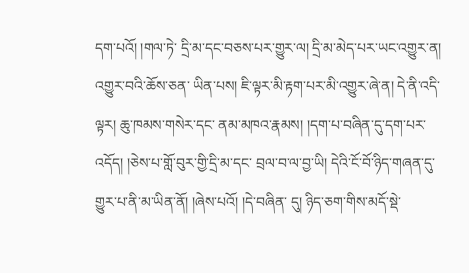དག་པའོ། །གལ་ཏེ་ དྲི་མ་དང་བཅས་པར་གྱུར་ལ། དྲི་མ་མེད་པར་ཡང་འགྱུར་ན། འགྱུར་བའི་ཆོས་ཅན་ ཡིན་པས། ཇི་ལྟར་མི་རྟག་པར་མི་འགྱུར་ཞེ་ན། དེ་ནི་འདི་ལྟར། ཆུ་ཁམས་གསེར་དང་ ནམ་མཁའ་རྣམས། །དག་པ་བཞིན་དུ་དག་པར་འདོད། །ཅེས་པ་གློ་བུར་གྱི་དྲི་མ་དང་ བྲལ་བ་ལ་བྱ་ཡི། དེའི་ངོ་བོ་ཉིད་གཞན་དུ་གྱུར་པ་ནི་མ་ཡིན་ནོ། །ཞེས་པའོ། །དེ་བཞིན་ དུ། ཉིད་ཅག་གིས་མདོ་སྡེ་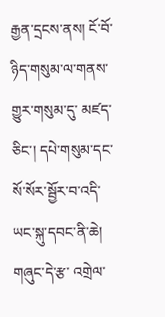རྒྱན་དྲངས་ནས། ངོ་བོ་ཉིད་གསུམ་ལ་གནས་གྱུར་གསུམ་དུ་ མཛད་ཅིང་། དཔེ་གསུམ་དང་སོ་སོར་སྦྱོར་བ་འདི་ཡང་སྐུ་དབང་ནི་ཆེ། གཞུང་དེ་རྩ་ འགྲེལ་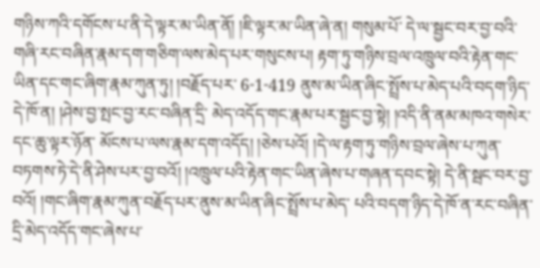གཉིས་ཀའི་དགོངས་པ་ནི་དེ་ལྟར་མ་ཡིན་ནོ། །ཇི་ལྟར་མ་ཡིན་ཞེ་ན། གསུམ་པོ་ དེ་ལ་སྦྱང་བར་བྱ་བའི་གཞི་རང་བཞིན་རྣམ་དག་གཅིག་ལས་མེད་པར་གསུངས་པ། རྟག་ཏུ་གཉིས་བྲལ་འཁྲུལ་བའི་རྟེན་གང་ཡིན་དང་གང་ཞིག་རྣམ་ཀུན་ཏུ། །བརྗོད་པར་ 6-1-419 ནུས་མ་ཡིན་ཞིང་སྤྲོས་པ་མེད་པའི་བདག་ཉིད་དེ་ཁོ་ན། །ཤེས་བྱ་སྤང་བྱ་རང་བཞིན་དྲི་ མེད་འདོད་གང་རྣམ་པར་སྦྱང་བྱ་སྟེ། །འདི་ནི་ནམ་མཁའ་གསེར་དང་ཆུ་ལྟར་ཉོན་ མོངས་པ་ལས་རྣམ་དག་འདོད། །ཅེས་པའོ། །དེ་ལ་རྟག་ཏུ་གཉིས་བྲལ་ཞེས་པ་ཀུན་ བཏགས་ཏེ་དེ་ནི་ཤེས་པར་བྱ་བའོ། །འཁྲུལ་པའི་རྟེན་གང་ཡིན་ཞེས་པ་གཞན་དབང་སྟེ། དེ་ནི་སྦང་བར་བྱ་བའོ། །གང་ཞིག་རྣམ་ཀུན་བརྗོད་པར་ནུས་མ་ཡིན་ཞིང་སྤྲོས་པ་མེད་ པའི་བདག་ཉིད་དེ་ཁོ་ན་རང་བཞིན་དྲི་མེད་འདོད་གང་ཞེས་པ་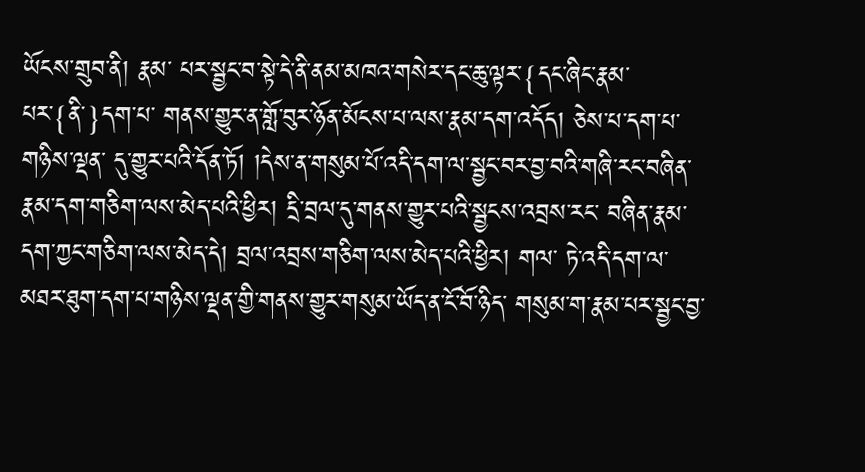ཡོངས་གྲུབ་ནི། རྣམ་ པར་སྦྱང་བ་སྟེ་དེ་ནི་ནམ་མཁའ་གསེར་དང་ཆུ་ལྟར་{དང་ཞིང་རྣམ་པར་{ནི་}དག་པ་ གནས་གྱུར་ན་གློ་བུར་ཉོན་མོངས་པ་ལས་རྣམ་དག་འདོད། ཅེས་པ་དག་པ་གཉིས་ལྡན་ དུ་གྱུར་པའི་དོན་ཏོ། །དེས་ན་གསུམ་པོ་འདི་དག་ལ་སྦྱང་བར་བྱ་བའི་གཞི་རང་བཞིན་ རྣམ་དག་གཅིག་ལས་མེད་པའི་ཕྱིར། དྲི་བྲལ་དུ་གནས་གྱུར་པའི་སྦྱངས་འབྲས་རང་ བཞིན་རྣམ་དག་ཀྱང་གཅིག་ལས་མེད་དེ། བྲལ་འབྲས་གཅིག་ལས་མེད་པའི་ཕྱིར། གལ་ ཏེ་འདི་དག་ལ་མཐར་ཐུག་དག་པ་གཉིས་ལྡན་གྱི་གནས་གྱུར་གསུམ་ཡོད་ན་ངོ་བོ་ཉིད་ གསུམ་ག་རྣམ་པར་སྦྱང་བྱ་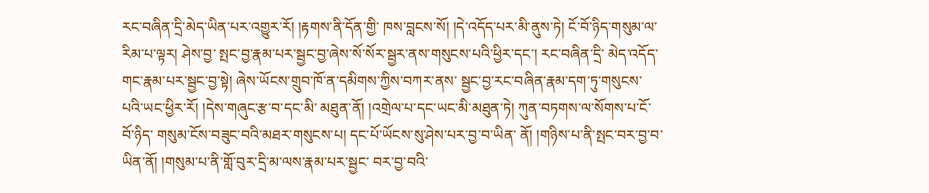རང་བཞིན་དྲི་མེད་ཡིན་པར་འགྱུར་རོ། །རྟགས་ནི་དོན་གྱི་ ཁས་བླངས་སོ། །དེ་འདོད་པར་མི་ནུས་ཏེ། ངོ་བོ་ཉིད་གསུམ་ལ་རིམ་པ་ལྟར། ཤེས་བྱ་ སྤང་བྱ་རྣམ་པར་སྦྱང་བྱ་ཞེས་སོ་སོར་སྦྱར་ནས་གསུངས་པའི་ཕྱིར་དང་། རང་བཞིན་དྲི་ མེད་འདོད་གང་རྣམ་པར་སྦྱང་བྱ་སྟེ། ཞེས་ཡོངས་གྲུབ་ཁོ་ན་དམིགས་ཀྱིས་བཀར་ནས་ སྦྱང་བྱ་རང་བཞིན་རྣམ་དག་ཏུ་གསུངས་པའི་ཡང་ཕྱིར་རོ། །དེས་གཞུང་རྩ་བ་དང་མི་ མཐུན་ནོ། །འགྲེལ་པ་དང་ཡང་མི་མཐུན་ཏེ། ཀུན་བཏགས་ལ་སོགས་པ་ངོ་བོ་ཉིད་ གསུམ་ངོས་བཟུང་བའི་མཐར་གསུངས་པ། དང་པོ་ཡོངས་སུ་ཤེས་པར་བྱ་བ་ཡིན་ ནོ། །གཉིས་པ་ནི་སྤང་བར་བྱ་བ་ཡིན་ནོ། །གསུམ་པ་ནི་གློ་བུར་དྲི་མ་ལས་རྣམ་པར་སྦྱང་ བར་བྱ་བའི་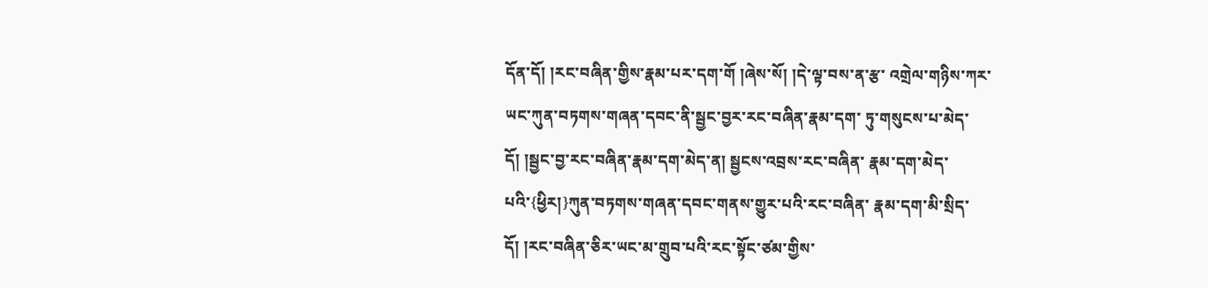དོན་དོ། །རང་བཞིན་གྱིས་རྣམ་པར་དག་གོ །ཞེས་སོ། །དེ་ལྟ་བས་ན་རྩ་ འགྲེལ་གཉིས་ཀར་ཡང་ཀུན་བཏགས་གཞན་དབང་ནི་སྦྱང་བྱར་རང་བཞིན་རྣམ་དག་ ཏུ་གསུངས་པ་མེད་དོ། །སྦྱང་བྱ་རང་བཞིན་རྣམ་དག་མེད་ན། སྦྱངས་འབྲས་རང་བཞིན་ རྣམ་དག་མེད་པའི་{ཕྱིར།}ཀུན་བཏགས་གཞན་དབང་གནས་གྱུར་པའི་རང་བཞིན་ རྣམ་དག་མི་སྲིད་དོ། །རང་བཞིན་ཅིར་ཡང་མ་གྲུབ་པའི་རང་སྟོང་ཙམ་གྱིས་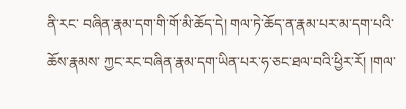ནི་རང་ བཞིན་རྣམ་དག་གི་གོ་མི་ཆོད་དེ། གལ་ཏེ་ཆོད་ན་རྣམ་པར་མ་དག་པའི་ཆོས་རྣམས་ ཀྱང་རང་བཞིན་རྣམ་དག་ཡིན་པར་ཧ་ཅང་ཐལ་བའི་ཕྱིར་རོ། །གལ་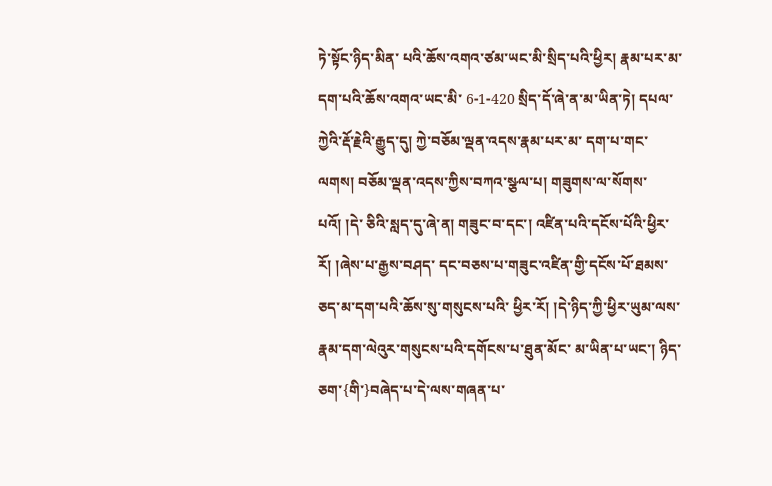ཏེ་སྟོང་ཉིད་མིན་ པའི་ཆོས་འགའ་ཙམ་ཡང་མི་སྲིད་པའི་ཕྱིར། རྣམ་པར་མ་དག་པའི་ཆོས་འགའ་ཡང་མི་ 6-1-420 སྲིད་དོ་ཞེ་ན་མ་ཡིན་ཏེ། དཔལ་ཀྱེའི་རྡོ་རྗེའི་རྒྱུད་དུ། ཀྱེ་བཅོམ་ལྡན་འདས་རྣམ་པར་མ་ དག་པ་གང་ལགས། བཅོམ་ལྡན་འདས་ཀྱིས་བཀའ་སྩལ་པ། གཟུགས་ལ་སོགས་པའོ། །དེ་ ཅིའི་སླད་དུ་ཞེ་ན། གཟུང་བ་དང་། འཛིན་པའི་དངོས་པོའི་ཕྱིར་རོ། །ཞེས་པ་རྒྱས་བཤད་ དང་བཅས་པ་གཟུང་འཛིན་གྱི་དངོས་པོ་ཐམས་ཅད་མ་དག་པའི་ཆོས་སུ་གསུངས་པའི་ ཕྱིར་རོ། །དེ་ཉིད་ཀྱི་ཕྱིར་ཡུམ་ལས་རྣམ་དག་ལེའུར་གསུངས་པའི་དགོངས་པ་ཐུན་མོང་ མ་ཡིན་པ་ཡང་། ཉིད་ཅག་{གི་}བཞེད་པ་དེ་ལས་གཞན་པ་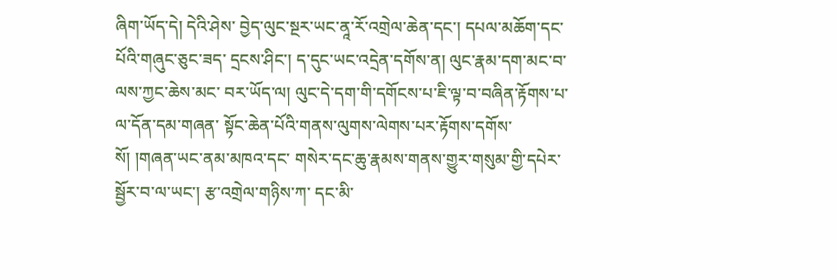ཞིག་ཡོད་དེ། དེའི་ཤེས་ བྱེད་ལུང་སྔར་ཡང་ནཱ་རོ་འགྲེལ་ཆེན་དང་། དཔལ་མཆོག་དང་པོའི་གཞུང་ཅུང་ཟད་ དྲངས་ཤིང་། ད་དུང་ཡང་འདྲེན་དགོས་ན། ལུང་རྣམ་དག་མང་བ་ལས་ཀྱང་ཆེས་མང་ བར་ཡོད་ལ། ལུང་དེ་དག་གི་དགོངས་པ་ཇི་ལྟ་བ་བཞིན་རྟོགས་པ་ལ་དོན་དམ་གཞན་ སྟོང་ཆེན་པོའི་གནས་ལུགས་ལེགས་པར་རྟོགས་དགོས་སོ། །གཞན་ཡང་ནམ་མཁའ་དང་ གསེར་དང་ཆུ་རྣམས་གནས་གྱུར་གསུམ་གྱི་དཔེར་སྦྱོར་བ་ལ་ཡང་། རྩ་འགྲེལ་གཉིས་ཀ་ དང་མི་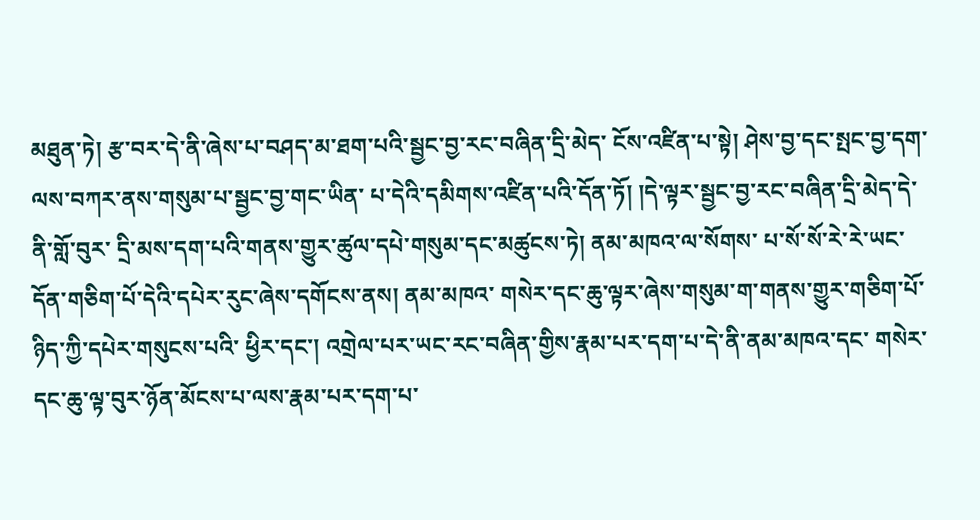མཐུན་ཏེ། རྩ་བར་དེ་ནི་ཞེས་པ་བཤད་མ་ཐག་པའི་སྦྱང་བྱ་རང་བཞིན་དྲི་མེད་ ངོས་འཛིན་པ་སྟེ། ཤེས་བྱ་དང་སྤང་བྱ་དག་ལས་བཀར་ནས་གསུམ་པ་སྦྱང་བྱ་གང་ཡིན་ པ་དེའི་དམིགས་འཛིན་པའི་དོན་ཏོ། །དེ་ལྟར་སྦྱང་བྱ་རང་བཞིན་དྲི་མེད་དེ་ནི་གློ་བུར་ དྲི་མས་དག་པའི་གནས་གྱུར་ཚུལ་དཔེ་གསུམ་དང་མཚུངས་ཏེ། ནམ་མཁའ་ལ་སོགས་ པ་སོ་སོ་རེ་རེ་ཡང་དོན་གཅིག་པོ་དེའི་དཔེར་རུང་ཞེས་དགོངས་ནས། ནམ་མཁའ་ གསེར་དང་ཆུ་ལྟར་ཞེས་གསུམ་ག་གནས་གྱུར་གཅིག་པོ་ཉིད་ཀྱི་དཔེར་གསུངས་པའི་ ཕྱིར་དང་། འགྲེལ་པར་ཡང་རང་བཞིན་གྱིས་རྣམ་པར་དག་པ་དེ་ནི་ནམ་མཁའ་དང་ གསེར་དང་ཆུ་ལྟ་བུར་ཉོན་མོངས་པ་ལས་རྣམ་པར་དག་པ་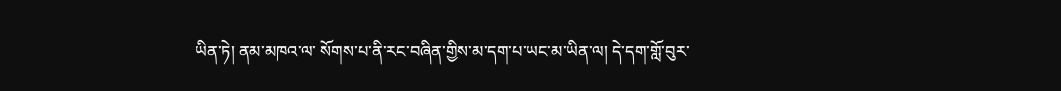ཡིན་ཏེ། ནམ་མཁའ་ལ་ སོགས་པ་ནི་རང་བཞིན་གྱིས་མ་དག་པ་ཡང་མ་ཡིན་ལ། དེ་དག་གློ་བུར་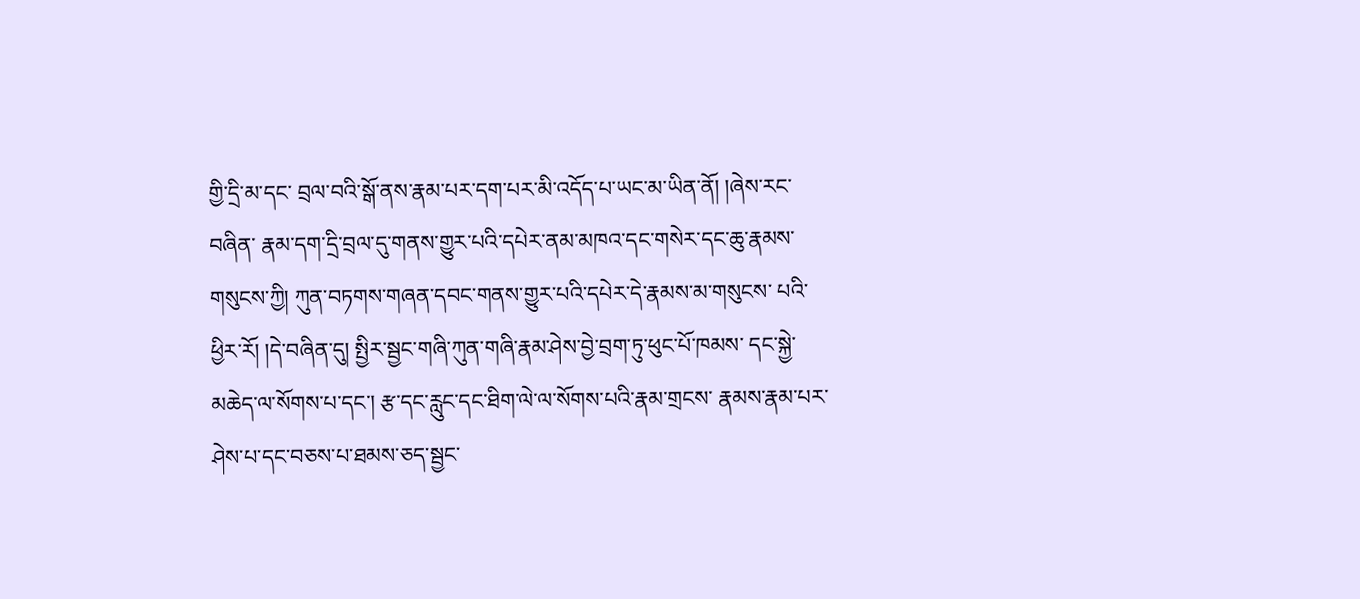གྱི་དྲི་མ་དང་ བྲལ་བའི་སྒོ་ནས་རྣམ་པར་དག་པར་མི་འདོད་པ་ཡང་མ་ཡིན་ནོ། །ཞེས་རང་བཞིན་ རྣམ་དག་དྲི་བྲལ་དུ་གནས་གྱུར་པའི་དཔེར་ནམ་མཁའ་དང་གསེར་དང་ཆུ་རྣམས་ གསུངས་ཀྱི། ཀུན་བཏགས་གཞན་དབང་གནས་གྱུར་པའི་དཔེར་དེ་རྣམས་མ་གསུངས་ པའི་ཕྱིར་རོ། །དེ་བཞིན་དུ། སྤྱིར་སྦྱང་གཞི་ཀུན་གཞི་རྣམ་ཤེས་བྱེ་བྲག་ཏུ་ཕུང་པོ་ཁམས་ དང་སྐྱེ་མཆེད་ལ་སོགས་པ་དང་། རྩ་དང་རླུང་དང་ཐིག་ལེ་ལ་སོགས་པའི་རྣམ་གྲངས་ རྣམས་རྣམ་པར་ཤེས་པ་དང་བཅས་པ་ཐམས་ཅད་སྦྱང་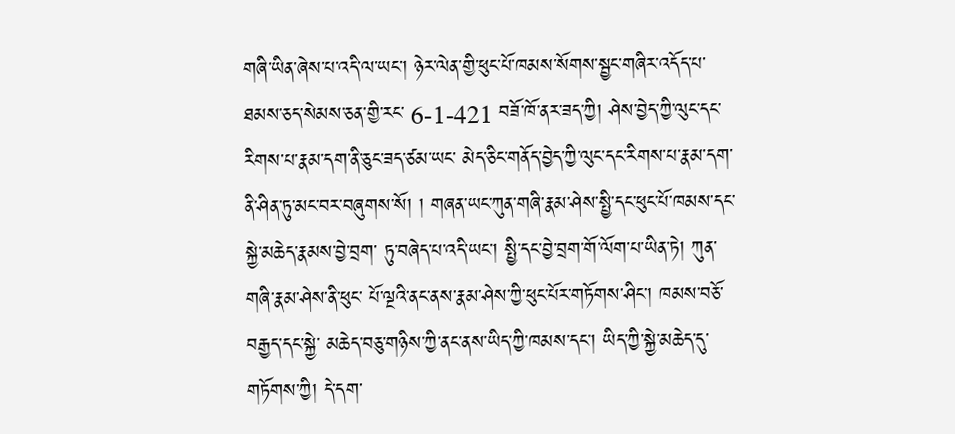གཞི་ཡིན་ཞེས་པ་འདི་ལ་ཡང་། ཉེར་ལེན་གྱི་ཕུང་པོ་ཁམས་སོགས་སྦྱང་གཞིར་འདོད་པ་ཐམས་ཅད་སེམས་ཅན་གྱི་རང་ 6-1-421 བཟོ་ཁོ་ནར་ཟད་ཀྱི། ཤེས་བྱེད་ཀྱི་ལུང་དང་རིགས་པ་རྣམ་དག་ནི་ཅུང་ཟད་ཙམ་ཡང་ མེད་ཅིང་གནོད་བྱེད་ཀྱི་ལུང་དང་རིགས་པ་རྣམ་དག་ནི་ཤིན་ཏུ་མང་བར་བཞུགས་སོ། ། གཞན་ཡང་ཀུན་གཞི་རྣམ་ཤེས་སྤྱི་དང་ཕུང་པོ་ཁམས་དང་སྐྱེ་མཆེད་རྣམས་བྱེ་བྲག་ ཏུ་བཞེད་པ་འདི་ཡང་། སྤྱི་དང་བྱེ་བྲག་གོ་ལོག་པ་ཡིན་ཏེ། ཀུན་གཞི་རྣམ་ཤེས་ནི་ཕུང་ པོ་ལྔའི་ནང་ནས་རྣམ་ཤེས་ཀྱི་ཕུང་པོར་གཏོགས་ཤིང་། ཁམས་བཅོ་བརྒྱད་དང་སྐྱེ་ མཆེད་བཅུ་གཉིས་ཀྱི་ནང་ནས་ཡིད་ཀྱི་ཁམས་དང་། ཡིད་ཀྱི་སྐྱེ་མཆེད་དུ་གཏོགས་ཀྱི། དེ་དག་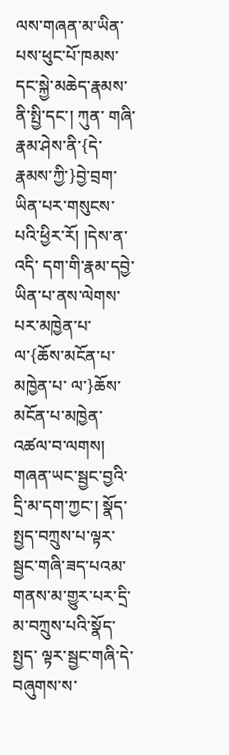ལས་གཞན་མ་ཡིན་པས་ཕུང་པོ་ཁམས་དང་སྐྱེ་མཆེད་རྣམས་ནི་སྤྱི་དང་། ཀུན་ གཞི་རྣམ་ཤེས་ནི་{དེ་རྣམས་ཀྱི་}བྱེ་བྲག་ཡིན་པར་གསུངས་པའི་ཕྱིར་རོ། །དེས་ན་འདི་ དག་གི་རྣམ་དབྱེ་ཡིན་པ་ནས་ལེགས་པར་མཁྱེན་པ་ལ་{ཆོས་མངོན་པ་མཁྱེན་པ་ ལ་}ཆོས་མངོན་པ་མཁྱེན་འཚལ་བ་ལགས། གཞན་ཡང་སྦྱང་བྱའི་དྲི་མ་དག་ཀྱང་། སྣོད་ སྤྱད་བཀྲུས་པ་ལྟར་སྦྱང་གཞི་ཟད་པའམ་གནས་མ་གྱུར་པར་དྲི་མ་བཀྲུས་པའི་སྣོད་སྤྱད་ ལྟར་སྦྱང་གཞི་དེ་བཞུགས་ས་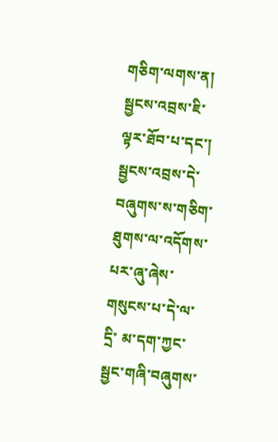གཅིག་ལགས་ན། སྦྱངས་འབྲས་ཇི་ལྟར་ཐོབ་པ་དང་། སྦྱངས་འབྲས་དེ་བཞུགས་ས་གཅིག་ཐུགས་ལ་འདོགས་པར་ཞུ་ཞེས་གསུངས་པ་དེ་ལ་དྲི་ མ་དག་ཀྱང་སྦྱང་གཞི་བཞུགས་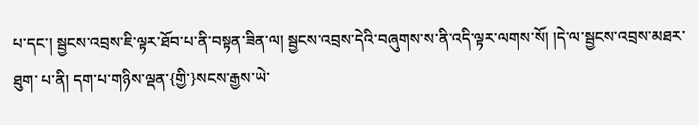པ་དང་། སྦྱངས་འབྲས་ཇི་ལྟར་ཐོབ་པ་ནི་བསྟན་ཟིན་ལ། སྦྱངས་འབྲས་དེའི་བཞུགས་ས་ནི་འདི་ལྟར་ལགས་སོ། །དེ་ལ་སྦྱངས་འབྲས་མཐར་ཐུག་ པ་ནི། དག་པ་གཉིས་ལྡན་{གྱི་}སངས་རྒྱས་ཡེ་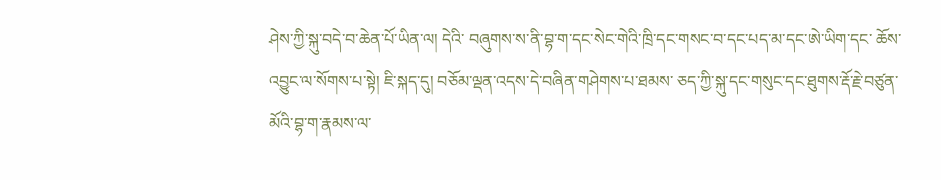ཤེས་ཀྱི་སྐུ་བདེ་བ་ཆེན་པོ་ཡིན་ལ། དེའི་ བཞུགས་ས་ནི་བྷ་ག་དང་སེང་གེའི་ཁྲི་དང་གསང་བ་དང་པད་མ་དང་ཨེ་ཡིག་དང་ ཆོས་འབྱུང་ལ་སོགས་པ་སྟེ། ཇི་སྐད་དུ། བཅོམ་ལྡན་འདས་དེ་བཞིན་གཤེགས་པ་ཐམས་ ཅད་ཀྱི་སྐུ་དང་གསུང་དང་ཐུགས་རྡོ་རྗེ་བཙུན་མོའི་བྷ་ག་རྣམས་ལ་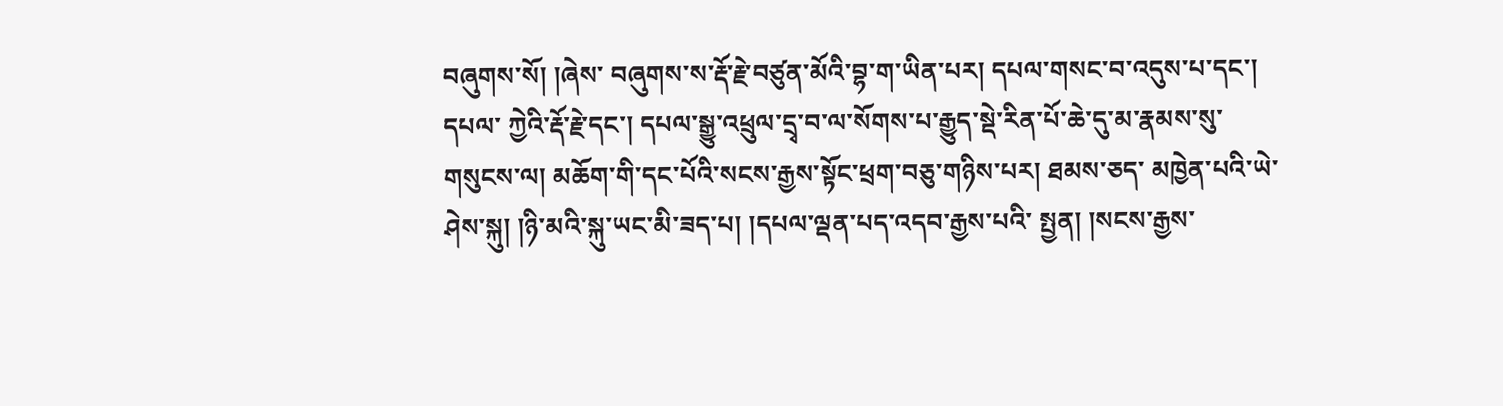བཞུགས་སོ། །ཞེས་ བཞུགས་ས་རྡོ་རྗེ་བཙུན་མོའི་བྷ་ག་ཡིན་པར། དཔལ་གསང་བ་འདུས་པ་དང་། དཔལ་ ཀྱེའི་རྡོ་རྗེ་དང་། དཔལ་སྒྱུ་འཕྲུལ་དྲྭ་བ་ལ་སོགས་པ་རྒྱུད་སྡེ་རིན་པོ་ཆེ་དུ་མ་རྣམས་སུ་ གསུངས་ལ། མཆོག་གི་དང་པོའི་སངས་རྒྱས་སྟོང་ཕྲག་བཅུ་གཉིས་པར། ཐམས་ཅད་ མཁྱེན་པའི་ཡེ་ཤེས་སྐུ། །ཉི་མའི་སྐུ་ཡང་མི་ཟད་པ། །དཔལ་ལྡན་པད་འདབ་རྒྱས་པའི་ སྤྱན། །སངས་རྒྱས་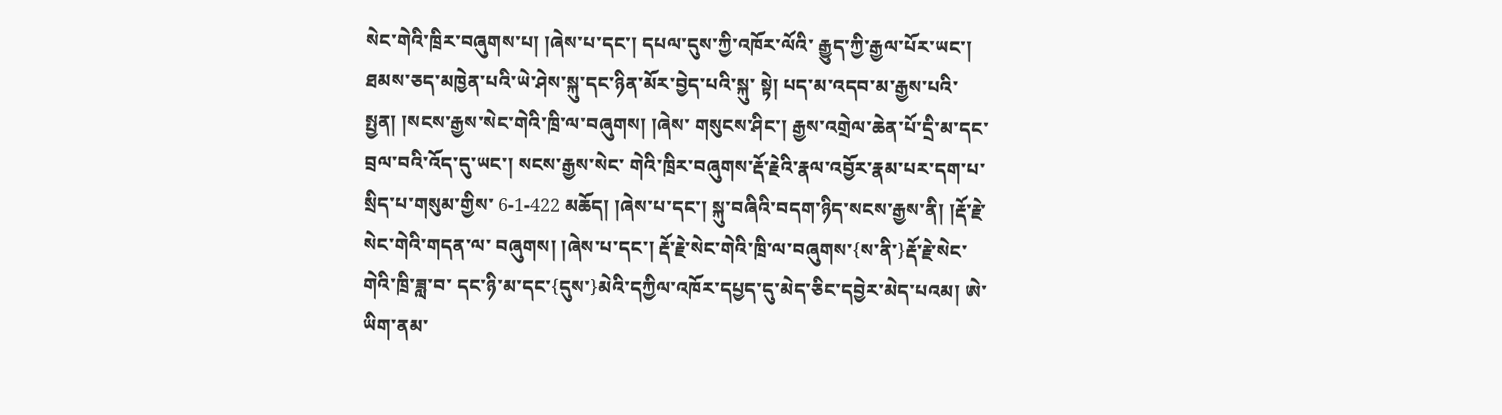སེང་གེའི་ཁྲིར་བཞུགས་པ། །ཞེས་པ་དང་། དཔལ་དུས་ཀྱི་འཁོར་ལོའི་ རྒྱུད་ཀྱི་རྒྱལ་པོར་ཡང་། ཐམས་ཅད་མཁྱེན་པའི་ཡེ་ཤེས་སྐུ་དང་ཉིན་མོར་བྱེད་པའི་སྐུ་ སྟེ། པད་མ་འདབ་མ་རྒྱས་པའི་སྤྱན། །སངས་རྒྱས་སེང་གེའི་ཁྲི་ལ་བཞུགས། །ཞེས་ གསུངས་ཤིང་། རྒྱས་འགྲེལ་ཆེན་པོ་དྲི་མ་དང་བྲལ་བའི་འོད་དུ་ཡང་། སངས་རྒྱས་སེང་ གེའི་ཁྲིར་བཞུགས་རྡོ་རྗེའི་རྣལ་འབྱོར་རྣམ་པར་དག་པ་སྲིད་པ་གསུམ་གྱིས་ 6-1-422 མཆོད། །ཞེས་པ་དང་། སྐུ་བཞིའི་བདག་ཉིད་སངས་རྒྱས་ནི། །རྡོ་རྗེ་སེང་གེའི་གདན་ལ་ བཞུགས། །ཞེས་པ་དང་། རྡོ་རྗེ་སེང་གེའི་ཁྲི་ལ་བཞུགས་{ས་ནི་}རྡོ་རྗེ་སེང་གེའི་ཁྲི་ཟླ་བ་ དང་ཉི་མ་དང་{དུས་}མེའི་དཀྱིལ་འཁོར་དཔྱད་དུ་མེད་ཅིང་དབྱེར་མེད་པའམ། ཨེ་ ཡིག་ནམ་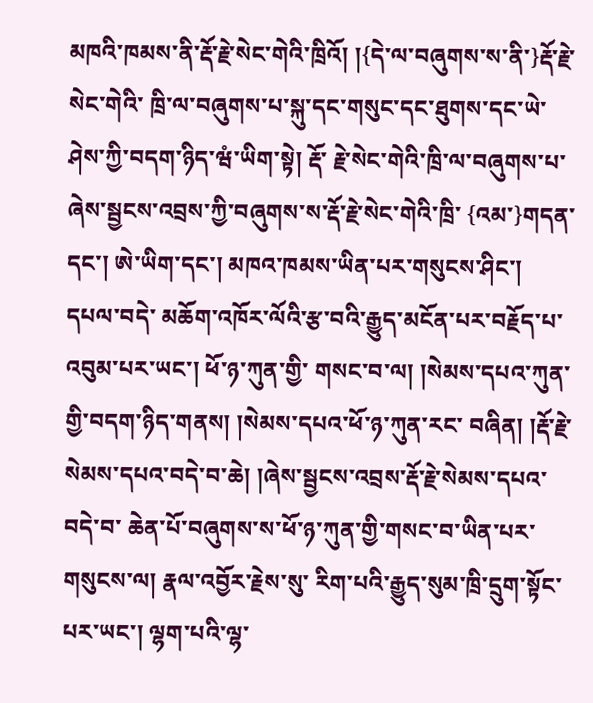མཁའི་ཁམས་ནི་རྡོ་རྗེ་སེང་གེའི་ཁྲིའོ། །{དེ་ལ་བཞུགས་ས་ནི་}རྡོ་རྗེ་སེང་གེའི་ ཁྲི་ལ་བཞུགས་པ་སྐུ་དང་གསུང་དང་ཐུགས་དང་ཡེ་ཤེས་ཀྱི་བདག་ཉིད་ཝཾ་ཡིག་སྟེ། རྡོ་ རྗེ་སེང་གེའི་ཁྲི་ལ་བཞུགས་པ་ཞེས་སྦྱངས་འབྲས་ཀྱི་བཞུགས་ས་རྡོ་རྗེ་སེང་གེའི་ཁྲི་ {འམ་}གདན་དང་། ཨེ་ཡིག་དང་། མཁའ་ཁམས་ཡིན་པར་གསུངས་ཤིང་། དཔལ་བདེ་ མཆོག་འཁོར་ལོའི་རྩ་བའི་རྒྱུད་མངོན་པར་བརྗོད་པ་འབུམ་པར་ཡང་། ཕོ་ཉ་ཀུན་གྱི་ གསང་བ་ལ། །སེམས་དཔའ་ཀུན་གྱི་བདག་ཉིད་གནས། །སེམས་དཔའ་ཕོ་ཉ་ཀུན་རང་ བཞིན། །རྡོ་རྗེ་སེམས་དཔའ་བདེ་བ་ཆེ། །ཞེས་སྦྱངས་འབྲས་རྡོ་རྗེ་སེམས་དཔའ་བདེ་བ་ ཆེན་པོ་བཞུགས་ས་ཕོ་ཉ་ཀུན་གྱི་གསང་བ་ཡིན་པར་གསུངས་ལ། རྣལ་འབྱོར་རྗེས་སུ་ རིག་པའི་རྒྱུད་སུམ་ཁྲི་དྲུག་སྟོང་པར་ཡང་། ལྷག་པའི་ལྷ་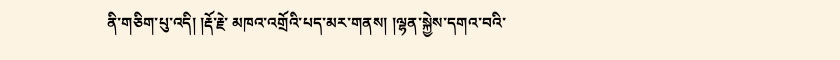ནི་གཅིག་པུ་འདི། །རྡོ་རྗེ་ མཁའ་འགྲོའི་པད་མར་གནས། །ལྷན་སྐྱེས་དགའ་བའི་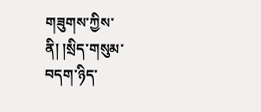གཟུགས་ཀྱིས་ནི། །སྲིད་གསུམ་ བདག་ཉིད་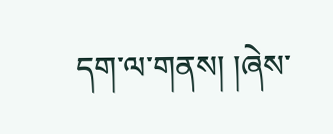དག་ལ་གནས། །ཞེས་